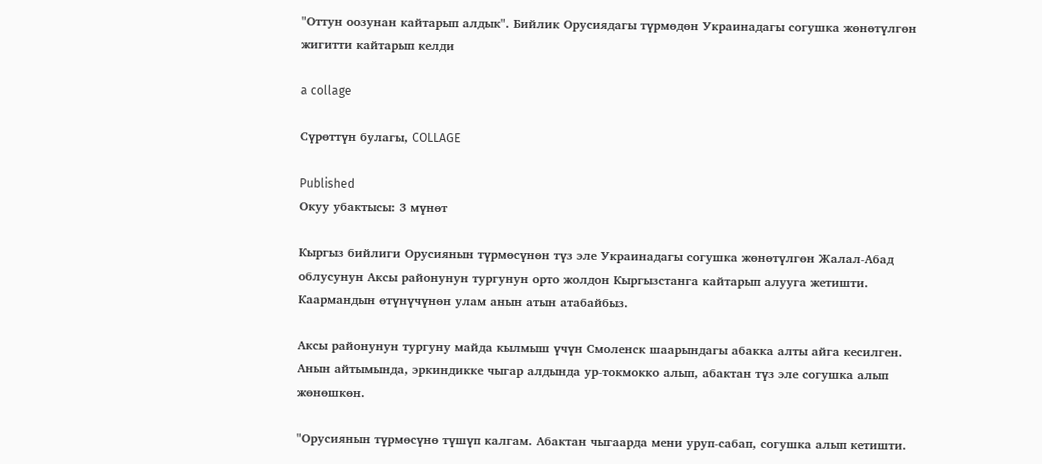"Оттун оозунан кайтарып алдык". Бийлик Орусиядагы түрмөдөн Украинадагы согушка жөнөтүлгөн жигитти кайтарып келди

a collage

Сүрөттүн булагы, COLLAGE

Published
Окуу убактысы: 3 мүнөт

Кыргыз бийлиги Орусиянын түрмөсүнөн түз эле Украинадагы согушка жөнөтүлгөн Жалал-Абад облусунун Аксы районунун тургунун орто жолдон Кыргызстанга кайтарып алууга жетишти. Каармандын өтүнүчүнөн улам анын атын атабайбыз.

Аксы районунун тургуну майда кылмыш үчүн Смоленск шаарындагы абакка алты айга кесилген. Анын айтымында, эркиндикке чыгар алдында ур-токмокко алып, абактан түз эле согушка алып жөнөшкөн.

"Орусиянын түрмөсүнө түшүп калгам. Абактан чыгаарда мени уруп-сабап, согушка алып кетишти.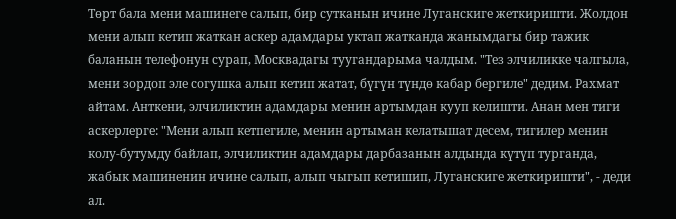Төрт бала мени машинеге салып, бир сутканын ичине Луганскиге жеткиришти. Жолдон мени алып кетип жаткан аскер адамдары уктап жатканда жанымдагы бир тажик баланын телефонун сурап, Москвадагы туугандарыма чалдым. "Тез элчиликке чалгыла, мени зордоп эле согушка алып кетип жатат, бүгүн түндө кабар бергиле" дедим. Рахмат айтам. Анткени, элчиликтин адамдары менин артымдан кууп келишти. Анан мен тиги аскерлерге: "Мени алып кетпегиле, менин артыман келатышат десем, тигилер менин колу-бутумду байлап, элчиликтин адамдары дарбазанын алдында күтүп турганда, жабык машиненин ичине салып, алып чыгып кетишип, Луганскиге жеткиришти", - деди ал.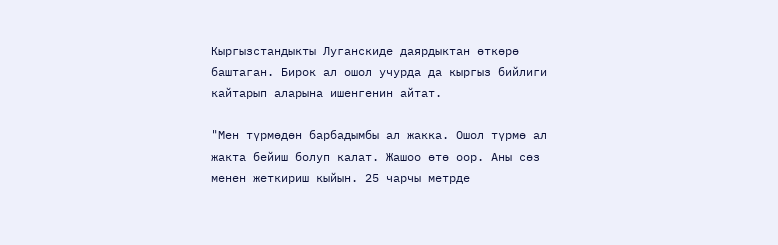Кыргызстандыкты Луганскиде даярдыктан өткөрө баштаган. Бирок ал ошол учурда да кыргыз бийлиги кайтарып аларына ишенгенин айтат.

"Мен түрмөдөн барбадымбы ал жакка. Ошол түрмө ал жакта бейиш болуп калат. Жашоо өтө оор. Аны сөз менен жеткириш кыйын. 25 чарчы метрде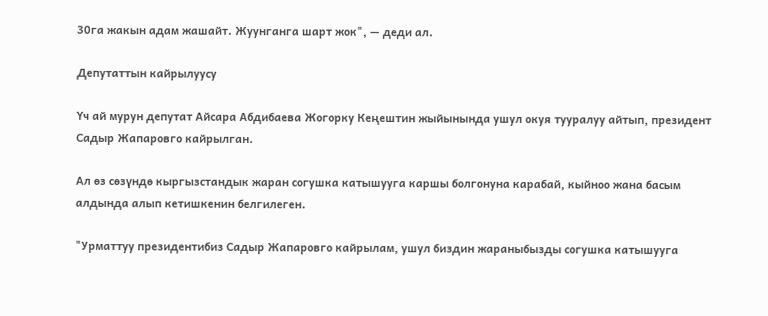30га жакын адам жашайт. Жуунганга шарт жок", — деди ал.

Депутаттын кайрылуусу

Үч ай мурун депутат Айсара Абдибаева Жогорку Кеңештин жыйынында ушул окуя тууралуу айтып, президент Садыр Жапаровго кайрылган.

Ал өз сөзүндө кыргызстандык жаран согушка катышууга каршы болгонуна карабай, кыйноо жана басым алдында алып кетишкенин белгилеген.

"Урматтуу президентибиз Садыр Жапаровго кайрылам, ушул биздин жараныбызды согушка катышууга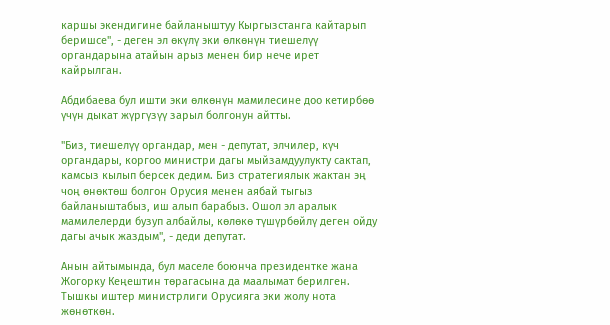каршы экендигине байланыштуу Кыргызстанга кайтарып беришсе", - деген эл өкүлү эки өлкөнүн тиешелүү органдарына атайын арыз менен бир нече ирет кайрылган.

Абдибаева бул ишти эки өлкөнүн мамилесине доо кетирбөө үчүн дыкат жүргүзүү зарыл болгонун айтты.

"Биз, тиешелүү органдар, мен - депутат, элчилер, күч органдары, коргоо министри дагы мыйзамдуулукту сактап, камсыз кылып берсек дедим. Биз стратегиялык жактан эң чоң өнөктөш болгон Орусия менен аябай тыгыз байланыштабыз, иш алып барабыз. Ошол эл аралык мамилелерди бузуп албайлы, көлөкө түшүрбөйлү деген ойду дагы ачык жаздым", - деди депутат.

Анын айтымында, бул маселе боюнча президентке жана Жогорку Кеңештин төрагасына да маалымат берилген. Тышкы иштер министрлиги Орусияга эки жолу нота жөнөткөн.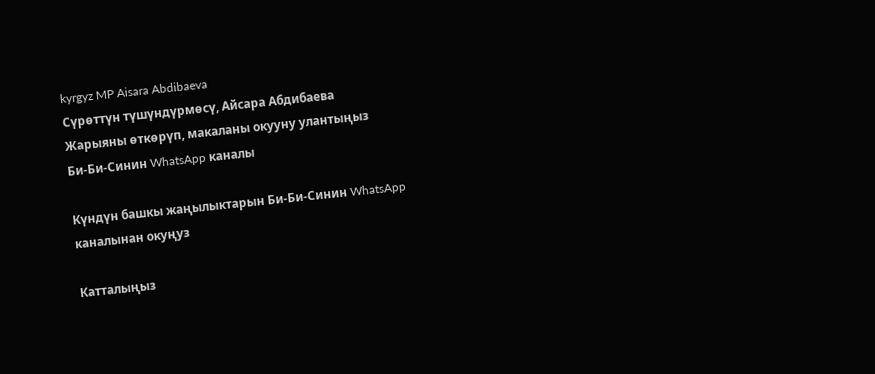kyrgyz MP Aisara Abdibaeva
Сүрөттүн түшүндүрмөсү, Айсара Абдибаева
Жарыяны өткөрүп, макаланы окууну улантыңыз
Би-Би-Синин WhatsApp каналы

Күндүн башкы жаңылыктарын Би-Би-Синин WhatsApp каналынан окуңуз

Катталыңыз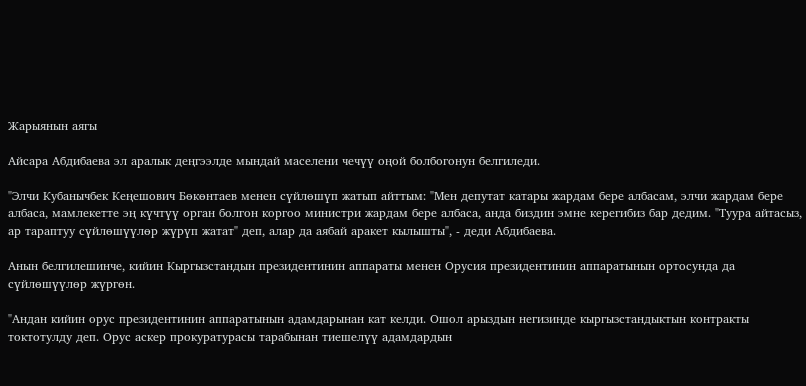Жарыянын аягы

Айсара Абдибаева эл аралык деңгээлде мындай маселени чечүү оңой болбогонун белгиледи.

"Элчи Кубанычбек Кеңешович Бөкөнтаев менен сүйлөшүп жатып айттым: "Мен депутат катары жардам бере албасам, элчи жардам бере албаса, мамлекетте эң күчтүү орган болгон коргоо министри жардам бере албаса, анда биздин эмне керегибиз бар дедим. "Туура айтасыз, ар тараптуу сүйлөшүүлөр жүрүп жатат" деп, алар да аябай аракет кылышты", - деди Абдибаева.

Анын белгилешинче, кийин Кыргызстандын президентинин аппараты менен Орусия президентинин аппаратынын ортосунда да сүйлөшүүлөр жүргөн.

"Андан кийин орус президентинин аппаратынын адамдарынан кат келди. Ошол арыздын негизинде кыргызстандыктын контракты токтотулду деп. Орус аскер прокуратурасы тарабынан тиешелүү адамдардын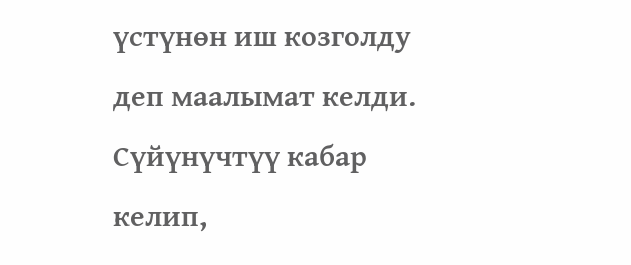үстүнөн иш козголду деп маалымат келди. Сүйүнүчтүү кабар келип,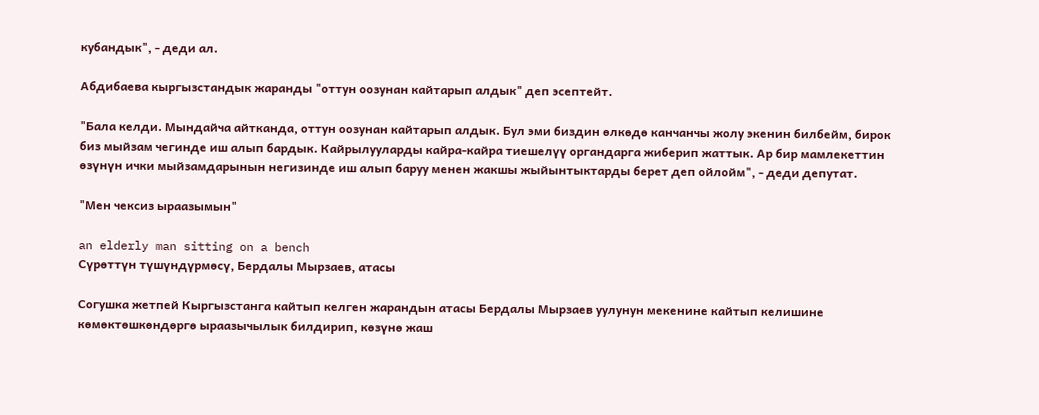кубандык", - деди ал.

Абдибаева кыргызстандык жаранды "оттун оозунан кайтарып алдык" деп эсептейт.

"Бала келди. Мындайча айтканда, оттун оозунан кайтарып алдык. Бул эми биздин өлкөдө канчанчы жолу экенин билбейм, бирок биз мыйзам чегинде иш алып бардык. Кайрылууларды кайра-кайра тиешелүү органдарга жиберип жаттык. Ар бир мамлекеттин өзүнүн ички мыйзамдарынын негизинде иш алып баруу менен жакшы жыйынтыктарды берет деп ойлойм", - деди депутат.

"Мен чексиз ыраазымын"

an elderly man sitting on a bench
Сүрөттүн түшүндүрмөсү, Бердалы Мырзаев, атасы

Согушка жетпей Кыргызстанга кайтып келген жарандын атасы Бердалы Мырзаев уулунун мекенине кайтып келишине көмөктөшкөндөргө ыраазычылык билдирип, көзүнө жаш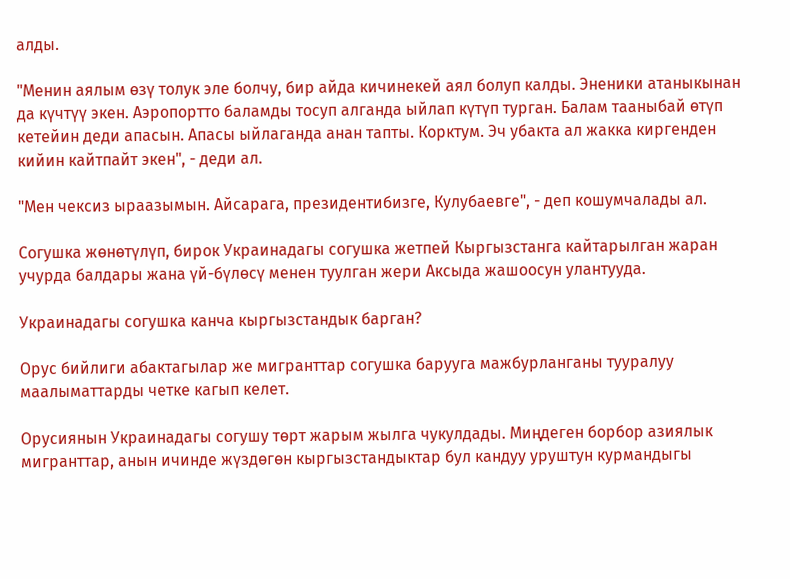алды.

"Менин аялым өзү толук эле болчу, бир айда кичинекей аял болуп калды. Эненики атаныкынан да күчтүү экен. Аэропортто баламды тосуп алганда ыйлап күтүп турган. Балам тааныбай өтүп кетейин деди апасын. Апасы ыйлаганда анан тапты. Корктум. Эч убакта ал жакка киргенден кийин кайтпайт экен", - деди ал.

"Мен чексиз ыраазымын. Айсарага, президентибизге, Кулубаевге", - деп кошумчалады ал.

Согушка жөнөтүлүп, бирок Украинадагы согушка жетпей Кыргызстанга кайтарылган жаран учурда балдары жана үй-бүлөсү менен туулган жери Аксыда жашоосун улантууда.

Украинадагы согушка канча кыргызстандык барган?

Орус бийлиги абактагылар же мигранттар согушка барууга мажбурланганы тууралуу маалыматтарды четке кагып келет.

Орусиянын Украинадагы согушу төрт жарым жылга чукулдады. Миңдеген борбор азиялык мигранттар, анын ичинде жүздөгөн кыргызстандыктар бул кандуу уруштун курмандыгы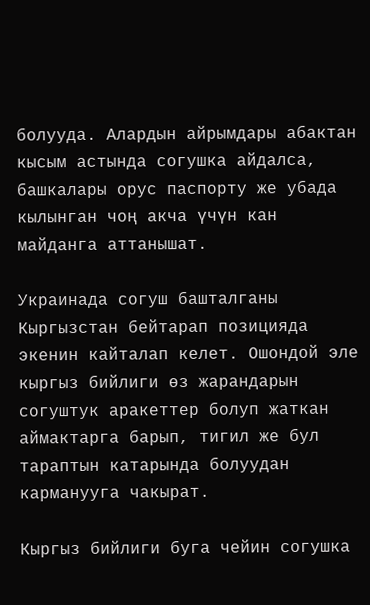болууда. Алардын айрымдары абактан кысым астында согушка айдалса, башкалары орус паспорту же убада кылынган чоң акча үчүн кан майданга аттанышат.

Украинада согуш башталганы Кыргызстан бейтарап позицияда экенин кайталап келет. Ошондой эле кыргыз бийлиги өз жарандарын согуштук аракеттер болуп жаткан аймактарга барып, тигил же бул тараптын катарында болуудан карманууга чакырат.

Кыргыз бийлиги буга чейин согушка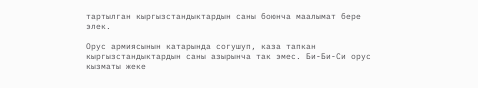тартылган кыргызстандыктардын саны боюнча маалымат бере элек.

Орус армиясынын катарында согушуп, каза тапкан кыргызстандыктардын саны азырынча так эмес. Би-Би-Си орус кызматы жеке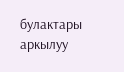булактары аркылуу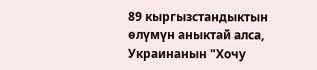89 кыргызстандыктын өлүмүн аныктай алса, Украинанын "Хочу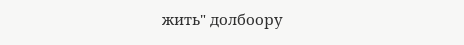жить" долбоору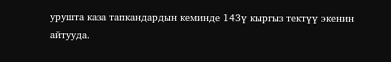урушта каза тапкандардын кеминде 143ү кыргыз тектүү экенин айтууда.